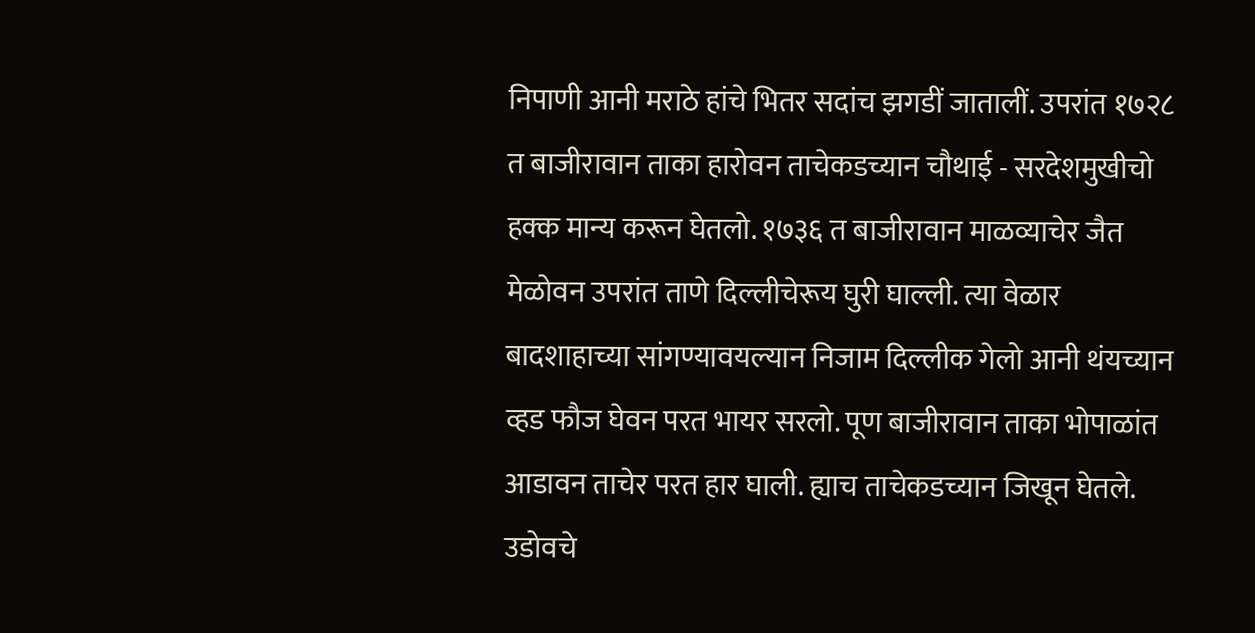निपाणी आनी मराठे हांचे भितर सदांच झगडीं जातालीं. उपरांत १७२८ त बाजीरावान ताका हारोवन ताचेकडच्यान चौथाई - सरदेशमुखीचो हक्क मान्य करून घेतलो. १७३६ त बाजीरावान माळव्याचेर जैत मेळोवन उपरांत ताणे दिल्लीचेरूय घुरी घाल्ली. त्या वेळार बादशाहाच्या सांगण्यावयल्यान निजाम दिल्लीक गेलो आनी थंयच्यान व्हड फौज घेवन परत भायर सरलो. पूण बाजीरावान ताका भोपाळांत आडावन ताचेर परत हार घाली. ह्याच ताचेकडच्यान जिखून घेतले. उडोवचे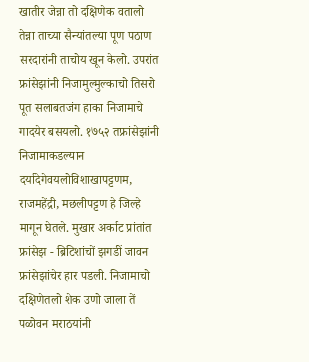खातीर जेन्ना तो दक्षिणेक वतालो तेन्ना ताच्या सैन्यांतल्या पूण पठाण सरदारांनी ताचोय खून केलो. उपरांत फ्रांसेझांनी निजामुल्मुल्काचो तिसरो पूत सलाबतजंग हाका निजामाचे गादयेर बसयलो. १७५२ तफ्रांसेझांनी निजामाकडल्यान दर्यादेगेवयलोविशाखापट्टणम, राजमहेंद्री, मछलीपट्टण हे जिल्हे मागून घेतले. मुखार अर्काट प्रांतांत फ्रांसेझ - ब्रिटिशांचों झगडीं जावन फ्रांसेझांचेर हार पडली. निजामाचो दक्षिणेतलो शेक उणो जाला तें पळोवन मराठयांनी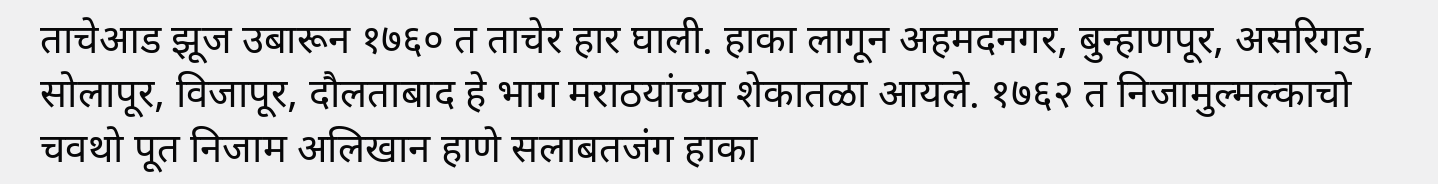ताचेआड झूज उबारून १७६० त ताचेर हार घाली. हाका लागून अहमदनगर, बुन्हाणपूर, असरिगड, सोलापूर, विजापूर, दौलताबाद हे भाग मराठयांच्या शेकातळा आयले. १७६२ त निजामुल्मल्काचो चवथो पूत निजाम अलिखान हाणे सलाबतजंग हाका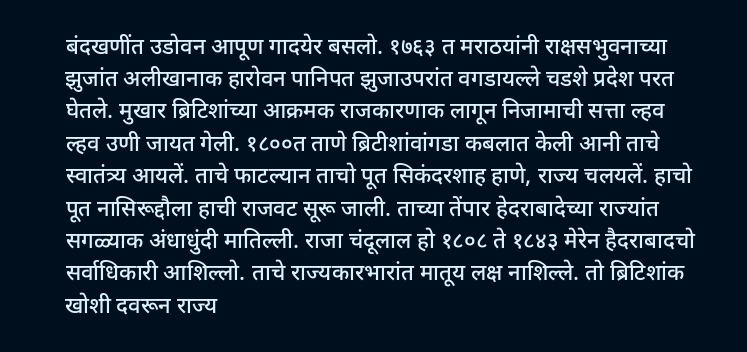बंदखणींत उडोवन आपूण गादयेर बसलो. १७६३ त मराठयांनी राक्षसभुवनाच्या झुजांत अलीखानाक हारोवन पानिपत झुजाउपरांत वगडायल्ले चडशे प्रदेश परत घेतले. मुखार ब्रिटिशांच्या आक्रमक राजकारणाक लागून निजामाची सत्ता ल्हव ल्हव उणी जायत गेली. १८००त ताणे ब्रिटीशांवांगडा कबलात केली आनी ताचे स्वातंत्र्य आयलें. ताचे फाटल्यान ताचो पूत सिकंदरशाह हाणे, राज्य चलयलें. हाचो पूत नासिरूद्दौला हाची राजवट सूरू जाली. ताच्या तेंपार हेदराबादेच्या राज्यांत सगळ्याक अंधाधुंदी मातिल्ली. राजा चंदूलाल हो १८०८ ते १८४३ मेरेन हैदराबादचो सर्वाधिकारी आशिल्लो. ताचे राज्यकारभारांत मातूय लक्ष नाशिल्ले. तो ब्रिटिशांक खोशी दवरून राज्य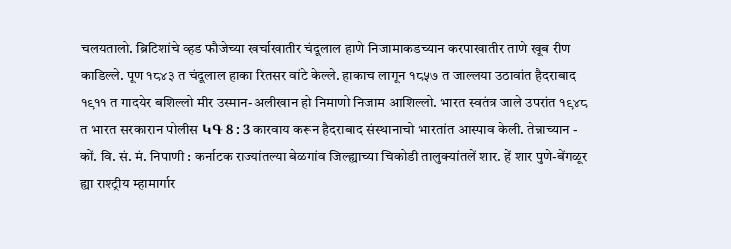चलयतालो. ब्रिटिशांचे व्हड फौजेच्या खर्चाखातीर चंदूलाल हाणे निजामाकडच्यान करपाखातीर ताणे खूब रीण काडिल्ले. पूण १८४३ त चंदूलाल हाका रितसर वांटे केल्ले. हाकाच लागून १८५७ त जाल्लया उठावांत हैदराबाद १९११ त गादयेर बशिल्लो मीर उस्मान-अलीखान हो निमाणो निजाम आशिल्लो. भारत स्वतंत्र जाले उपरांत १९४८ त भारत सरकारान पोलीस ԿԳ 8 : 3 कारवाय करून हैदराबाद संस्थानाचो भारतांत आस्पाव केली. तेन्नाच्यान - कों. वि. सं. मं. निपाणी : कर्नाटक राज्यांतल्या बेळगांव जिल्ह्याच्या चिकोडी तालुक्यांतलें शार. हें शार पुणे-बेंगळूर ह्या राश्ट्रीय म्हामार्गार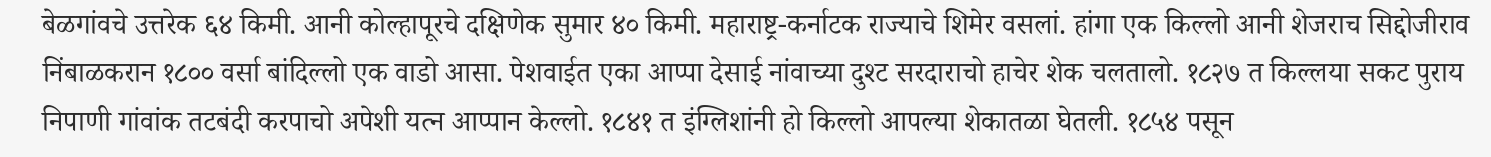बेळगांवचे उत्तरेक ६४ किमी. आनी कोल्हापूरचे दक्षिणेक सुमार ४० किमी. महाराष्ट्र-कर्नाटक राज्याचे शिमेर वसलां. हांगा एक किल्लो आनी शेजराच सिद्दोजीराव निंबाळकरान १८०० वर्सा बांदिल्लो एक वाडो आसा. पेशवाईत एका आप्पा देसाई नांवाच्या दुश्ट सरदाराचो हाचेर शेक चलतालो. १८२७ त किल्लया सकट पुराय निपाणी गांवांक तटबंदी करपाचो अपेशी यत्न आप्पान केल्लो. १८४१ त इंग्लिशांनी हो किल्लो आपल्या शेकातळा घेतली. १८५४ पसून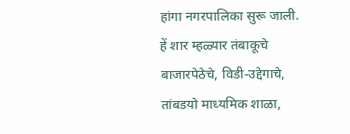हांगा नगरपालिका सुरू जाली. हें शार म्हळ्यार तंबाकूचे बाजारपेठेचे, विडी-उद्देगाचे, तांबडयो माध्यमिक शाळा,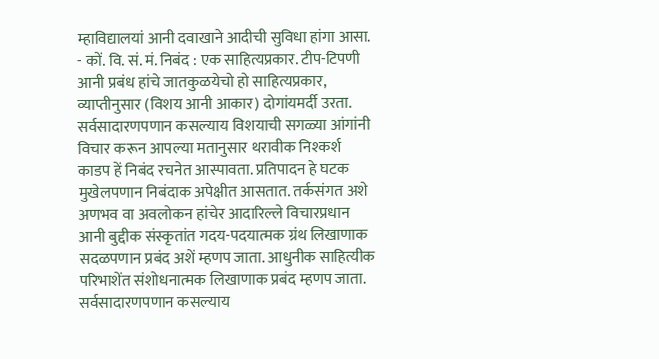म्हाविद्यालयां आनी दवाखाने आदीची सुविधा हांगा आसा. - कों. वि. सं. मं. निबंद : एक साहित्यप्रकार. टीप-टिपणी आनी प्रबंध हांचे जातकुळयेचो हो साहित्यप्रकार, व्याप्तीनुसार (विशय आनी आकार) दोगांयमर्दी उरता. सर्वसादारणपणान कसल्याय विशयाची सगळ्या आंगांनी विचार करून आपल्या मतानुसार थरावीक निश्कर्श काडप हें निबंद रचनेत आस्पावता. प्रतिपादन हे घटक मुखेलपणान निबंदाक अपेक्षीत आसतात. तर्कसंगत अशे अणभव वा अवलोकन हांचेर आदारिल्ले विचारप्रधान आनी बुद्दीक संस्कृतांत गदय-पदयात्मक ग्रंथ लिखाणाक सदळपणान प्रबंद अशें म्हणप जाता. आधुनीक साहित्यीक परिभाशेंत संशोधनात्मक लिखाणाक प्रबंद म्हणप जाता. सर्वसादारणपणान कसल्याय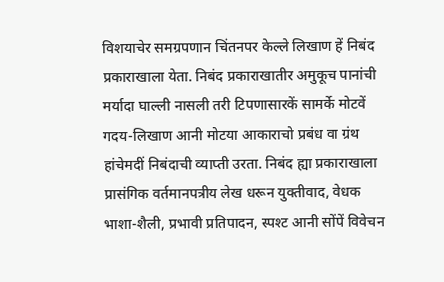विशयाचेर समग्रपणान चिंतनपर केल्ले लिखाण हें निबंद प्रकाराखाला येता. निबंद प्रकाराखातीर अमुकूच पानांची मर्यादा घाल्ली नासली तरी टिपणासारकें सामर्के मोटवें गदय-लिखाण आनी मोटया आकाराचो प्रबंध वा ग्रंथ हांचेमदीं निबंदाची व्याप्ती उरता. निबंद ह्या प्रकाराखाला प्रासंगिक वर्तमानपत्रीय लेख धरून युक्तीवाद, वेधक भाशा-शैली, प्रभावी प्रतिपादन, स्पश्ट आनी सोंपें विवेचन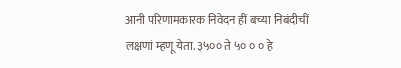आनी परिणामकारक निवेदन हीं बच्या निबंदीचीं लक्षणां म्हणू येता. ३५०० ते ५० ० ० हे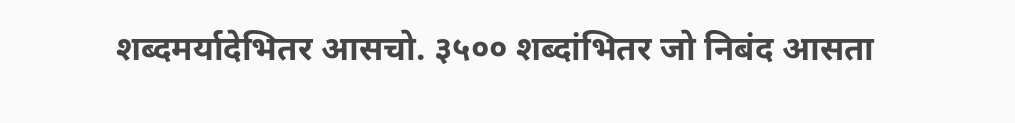शब्दमर्यादेभितर आसचो. ३५०० शब्दांभितर जो निबंद आसता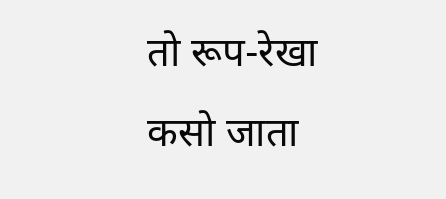तो रूप-रेखा कसो जाता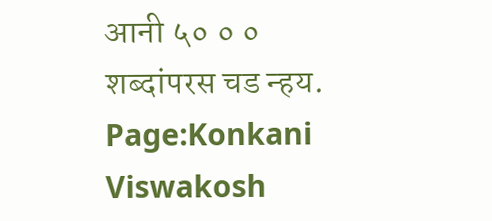आनी ५० ० ० शब्दांपरस चड न्हय.
Page:Konkani Viswakosh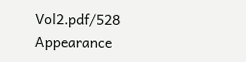Vol2.pdf/528
Appearance